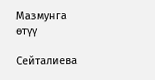Мазмунга өтүү

Сейталиева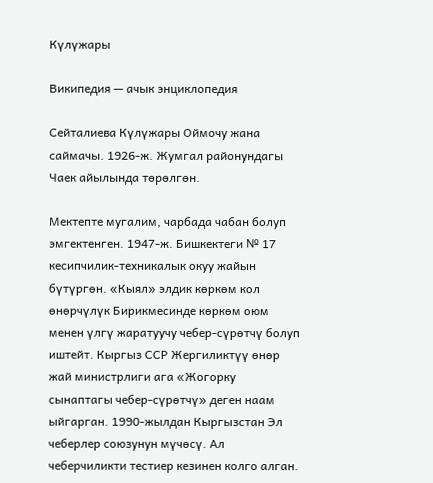Күлүжары

Википедия — ачык энциклопедия

Сейталиева Күлүжары Оймочу жана саймачы. 1926-ж. Жумгал районундагы Чаек айылында төрөлгөн.

Мектепте мугалим, чарбада чабан болуп эмгектенген. 1947-ж. Бишкектеги № 17 кесипчилик-техникалык окуу жайын бүтүргөн. «Кыял» элдик көркөм кол өнөрчүлүк Бирикмесинде көркөм оюм менен үлгү жаратуучу чебер-сүрөтчү болуп иштейт. Кыргыз ССР Жергиликтүү өнөр жай министрлиги ага «Жогорку сынаптагы чебер-сүрөтчү» деген наам ыйгарган. 1990-жылдан Кыргызстан Эл чеберлер союзунун мүчөсү. Ал чеберчиликти тестиер кезинен колго алган.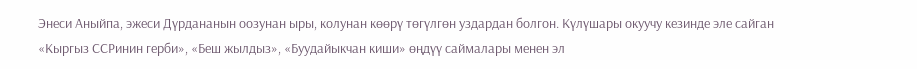Энеси Аныйпа, эжеси Дүрдананын оозунан ыры, колунан көөрү төгүлгөн уздардан болгон. Күлүшары окуучу кезинде эле сайган «Кыргыз ССРинин герби», «Беш жылдыз», «Буудайыкчан киши» өңдүү саймалары менен эл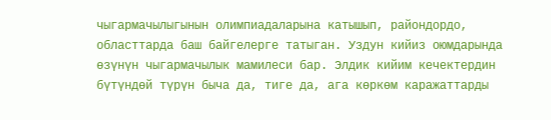чыгармачылыгынын олимпиадаларына катышып, райондордо, областтарда баш байгелерге татыган. Уздун кийиз оюмдарында өзүнүн чыгармачылык мамилеси бар. Элдик кийим кечектердин бүтүндөй түрүн быча да, тиге да, ага көркөм каражаттарды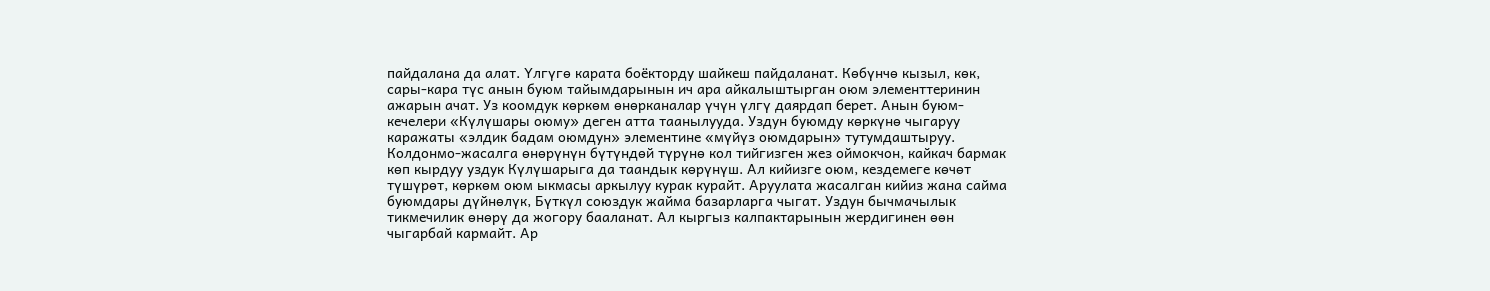пайдалана да алат. Үлгүгө карата боёкторду шайкеш пайдаланат. Көбүнчө кызыл, көк, сары-кара түс анын буюм тайымдарынын ич ара айкалыштырган оюм элементтеринин ажарын ачат. Уз коомдук көркөм өнөрканалар үчүн үлгү даярдап берет. Анын буюм-кечелери «Күлүшары оюму» деген атта таанылууда. Уздун буюмду көркүнө чыгаруу каражаты «элдик бадам оюмдун» элементине «мүйүз оюмдарын» тутумдаштыруу. Колдонмо-жасалга өнөрүнүн бүтүндөй түрүнө кол тийгизген жез оймокчон, кайкач бармак көп кырдуу уздук Күлүшарыга да таандык көрүнүш. Ал кийизге оюм, кездемеге көчөт түшүрөт, көркөм оюм ыкмасы аркылуу курак курайт. Аруулата жасалган кийиз жана сайма буюмдары дүйнөлүк, Бүткүл союздук жайма базарларга чыгат. Уздун бычмачылык тикмечилик өнөрү да жогору бааланат. Ал кыргыз калпактарынын жердигинен өөн чыгарбай кармайт. Ар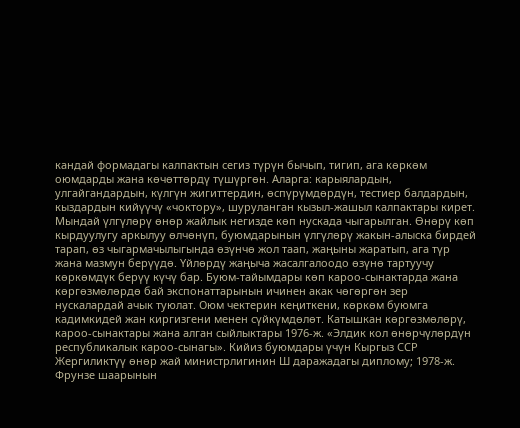кандай формадагы калпактын сегиз түрүн бычып, тигип, ага көркөм оюмдарды жана көчөттөрдү түшүргөн. Аларга: карыялардын, улгайгандардын, күлгүн жигиттердин, өспүрүмдөрдүн, тестиер балдардын, кыздардын кийүүчү «чоктору», шуруланган кызыл-жашыл калпактары кирет. Мындай үлгүлөрү өнөр жайлык негизде көп нускада чыгарылган. Өнөрү көп кырдуулугу аркылуу өлчөнүп, буюмдарынын үлгүлөрү жакын-алыска бирдей тарап, өз чыгармачылыгында өзүнчө жол таап, жаңыны жаратып, ага түр жана мазмун берүүдө. Үйлөрдү жаңыча жасалгалоодо өзүнө тартуучу көркөмдүк берүү күчү бар. Буюм-тайымдары көп кароо-сынактарда жана көргөзмөлөрдө бай экспонаттарынын ичинен акак чөгөргөн зер нускалардай ачык туюлат. Оюм чектерин кеңиткени, көркөм буюмга кадимкидей жан киргизгени менен сүйкүмдөлөт. Катышкан көргөзмөлөрү, кароо-сынактары жана алган сыйлыктары 1976-ж. «Элдик кол өнөрчүлөрдүн республикалык кароо-сынагы». Кийиз буюмдары үчүн Кыргыз ССР Жергиликтүү өнөр жай министрлигинин Ш даражадагы диплому; 1978-ж. Фрунзе шаарынын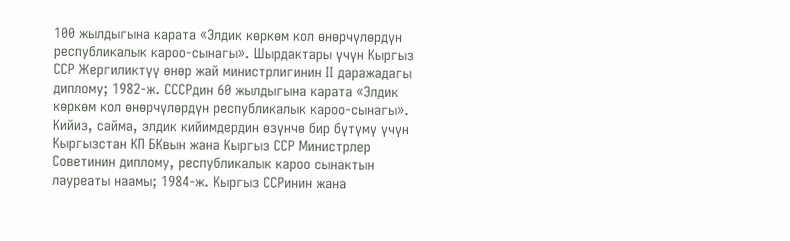100 жылдыгына карата «Элдик көркөм кол өнөрчүлөрдүн республикалык кароо-сынагы». Шырдактары үчүн Кыргыз ССР Жергиликтүү өнөр жай министрлигинин II даражадагы диплому; 1982-ж. СССРдин 60 жылдыгына карата «Элдик көркөм кол өнөрчүлөрдүн республикалык кароо-сынагы». Кийиз, сайма, элдик кийимдердин өзүнчө бир бүтүмү үчүн Кыргызстан КП БКвын жана Кыргыз ССР Министрлер Советинин диплому, республикалык кароо сынактын лауреаты наамы; 1984-ж. Кыргыз ССРинин жана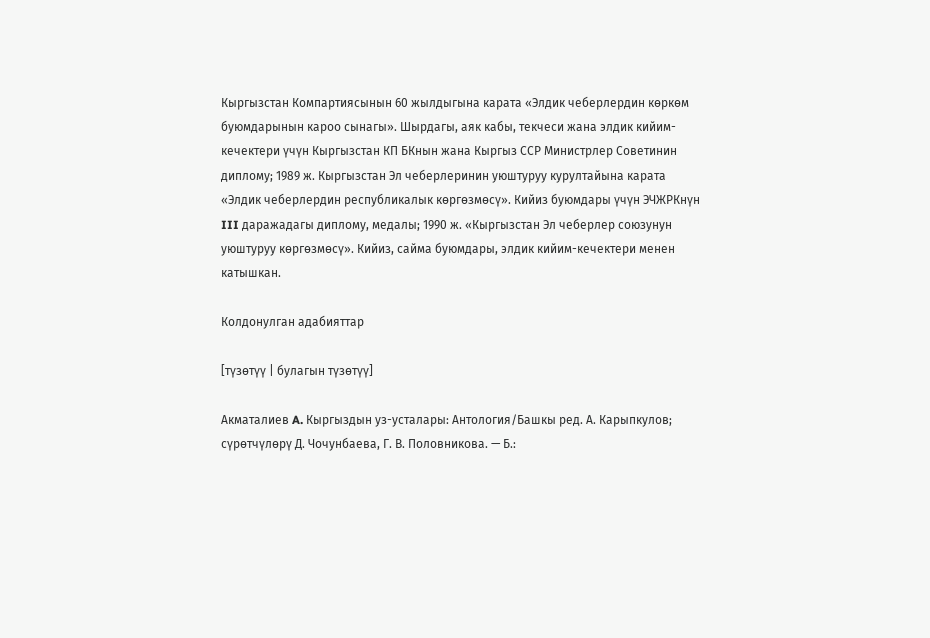Кыргызстан Компартиясынын 60 жылдыгына карата «Элдик чеберлердин көркөм буюмдарынын кароо сынагы». Шырдагы, аяк кабы, текчеси жана элдик кийим-кечектери үчүн Кыргызстан КП БКнын жана Кыргыз ССР Министрлер Советинин диплому; 1989 ж. Кыргызстан Эл чеберлеринин уюштуруу курултайына карата «Элдик чеберлердин республикалык көргөзмөсү». Кийиз буюмдары үчүн ЭЧЖРКнүн III даражадагы диплому, медалы; 1990 ж. «Кыргызстан Эл чеберлер союзунун уюштуруу көргөзмөсү». Кийиз, сайма буюмдары, элдик кийим-кечектери менен катышкан.

Колдонулган адабияттар

[түзөтүү | булагын түзөтүү]

Акматалиев A. Кыргыздын уз-усталары: Антология/Башкы ред. А. Карыпкулов; сүрөтчүлөрү Д. Чочунбаева, Г. В. Половникова. — Б.: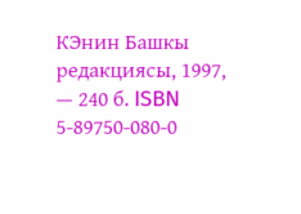КЭнин Башкы редакциясы, 1997, — 240 б. ISBN 5-89750-080-0